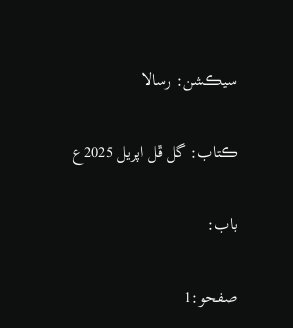سيڪشن: رسالا

ڪتاب: گل ڦل اپريل 2025ع

باب:

صفحو:1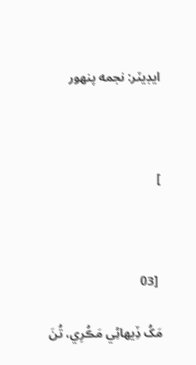ايڊيٽر: نجمه پنهور



]



 [03

مَکُ ڏِيهاڻِي مَڪُرِي، تُنَ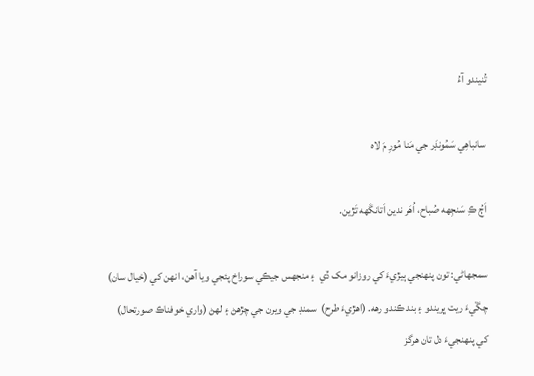تُنيندو آءُ

سانباهِي سَمُونڊَر جي مَنا مُورِ مَ لاه

اَڄُ ڪِ سَنجِهه صُباح، اُهَر ندين اَتانگَهه تَڙين.

سمجھاڻي: تون پنھنجي ٻيڙيءَ کي روزانو مک ڏي  ۽ منجھس جيڪي سوراخ پئجي ويا آھن، انھن کي (خيال سان) چڱيءَ ريت ڀريندو ۽ بند ڪندو رهه. (اهڙيءَ طرح)  سمنڊ جي ويرن جي چڙهڻ ۽ لھڻ (واري خوفناڪ صورتحال) کي پنھنجيءَ دل تان هرگز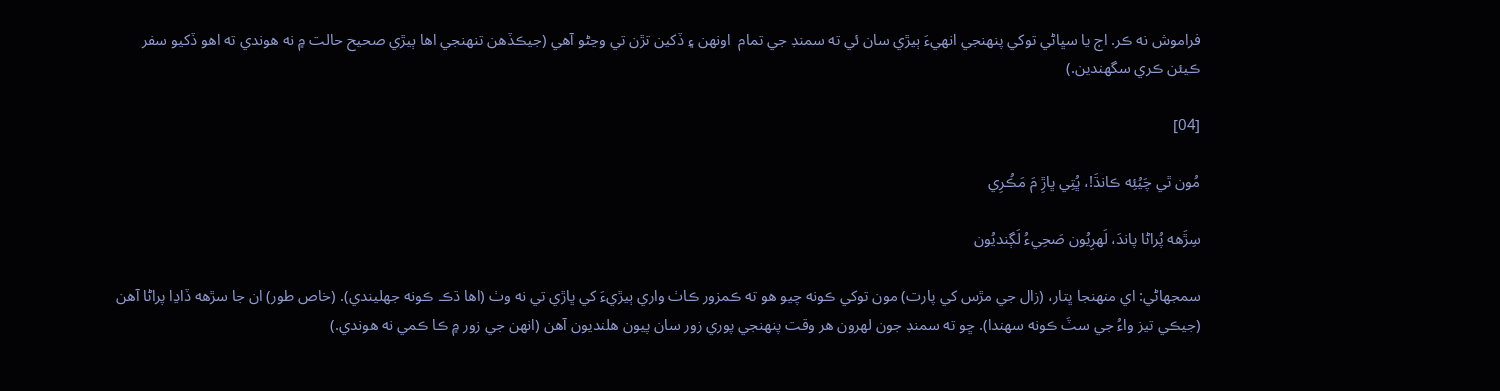فراموش نه ڪر. اڄ يا سڀاڻي توکي پنھنجي انھيءَ ٻيڙي سان ئي ته سمنڊ جي تمام  اونھن ۽ ڏکين تڙن تي وڃڻو آھي (جيڪڏھن تنھنجي اھا ٻيڙي صحيح حالت ۾ نه هوندي ته اهو ڏکيو سفر ڪيئن ڪري سگھندين.)

[04]

مُون ٿي چَيُئِه ڪانڌَ!، ڀُتِي ڀاڙِ مَ مَڪُرِي

سِڙَهه پُراڻا پاندَ، لَهرِيُون صَحِيءُ لَڳنديُون

سمجھاڻي: اي منھنجا ڀتار، (زال جي مڙس کي پارت) مون توکي ڪونه چيو هو ته ڪمزور ڪاٺ واري ٻيڙيءَ کي ڀاڙي تي نه وٺ (اها ڌڪ ڪونه جھليندي). (خاص طور) ان جا سڙهه ڏاڍا پراڻا آهن (جيڪي تيز واءُ جي سٽَ ڪونه سھندا). ڇو ته سمنڊ جون لھرون ھر وقت پنھنجي پوري زور سان پيون ھلنديون آهن (انھن جي زور ۾ ڪا ڪمي نه هوندي.)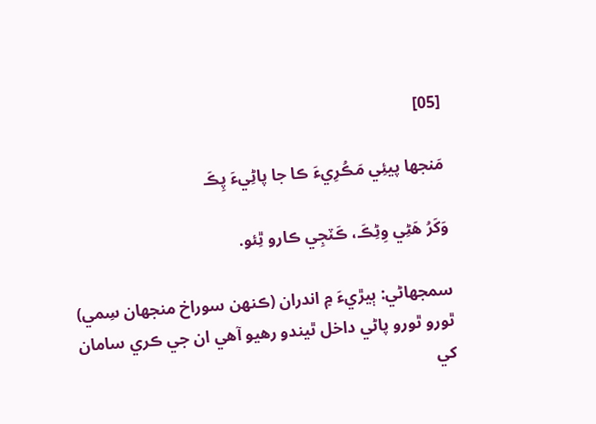[05]

مَنجها پيئِي مَڪُرِيءَ ڪا جا پاڻِيءَ پِڪَ

وَکَرُ هَڻِي وِڻِڪَ، ڪَٽجِي ڪارو ٿِئو.

سمجھاڻي: ٻيڙيءَ ۾ اندران (ڪنھن سوراخ منجھان سِمي) ٿورو ٿورو پاڻي داخل ٿيندو رھيو آھي ان جي ڪري سامان کي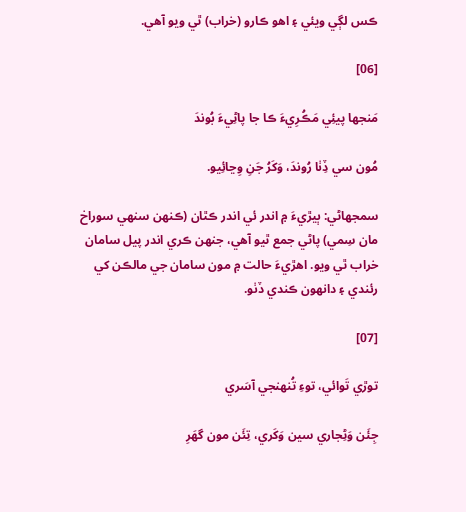ڪس لڳي ويئي ۽ اھو ڪارو (خراب) ٿي ويو آھي.

[06]

مَنجها پيئِي مَڪُرِيءَ ڪا جا پاڻِيءَ بُوندَ

مُون سي ڏِٺا رُوندَ، وَکَرُ جَنِ وِڃائِيو.

سمجھاڻي: ٻيڙيءَ ۾ اندر ئي اندر ڪٿان (ڪنھن سنھي سوراخ مان سِمي) پاڻي جمع ٿيو آھي، جنھن ڪري اندر پيل سامان خراب ٿي ويو. اھڙيءَ حالت ۾ مون سامان جي مالڪن کي رئندي ۽ دانھون ڪندي ڏٺو.

[07]

توڙي تَوائي، توءِ تُنهنجي آسَري

جِئَن وَڻِجاري سين وَکَري، تِئَن مون گهَرِ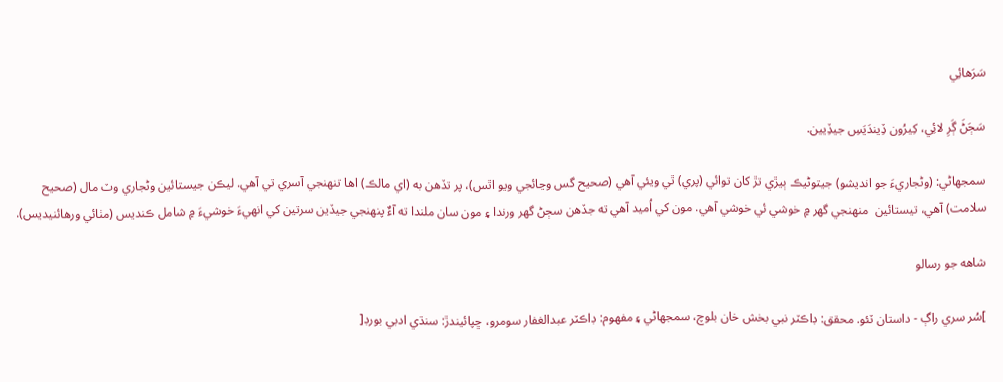سَرَهائِي

سَڄَڻَ ڳَرِ لائِي، کِيرُون ڏِيندَيَسِ جيڏِيين.

سمجھاڻي: (وڻجاريءَ جو انديشو) جيتوڻيڪ ٻيڙي تڙ کان توائي (پري) ٿي ويئي آهي (صحيح گس وڃائجي ويو اٿس)، پر تڏهن به (اي مالڪ) اها تنھنجي آسري تي آهي. ليڪن جيستائين وڻجاري وٽ مال (صحيح سلامت) آهي، تيستائين  منھنجي گھر ۾ خوشي ئي خوشي آھي. مون کي اُميد آھي ته جڏهن سڄڻ گھر ورندا ۽ مون سان ملندا ته آءٌ پنھنجي جيڏين سرتين کي انھيءَ خوشيءَ ۾ شامل ڪنديس (مٺائي ورھائنيديس).

شاهه جو رسالو

]سُر سري راڳ - داستان ٽئو. محقق: ڊاڪٽر نبي بخش خان بلوچ، سمجھاڻي ۽ مفھوم: ڊاڪٽر عبدالغفار سومرو، ڇپائيندڙ: سنڌي ادبي بورڊ[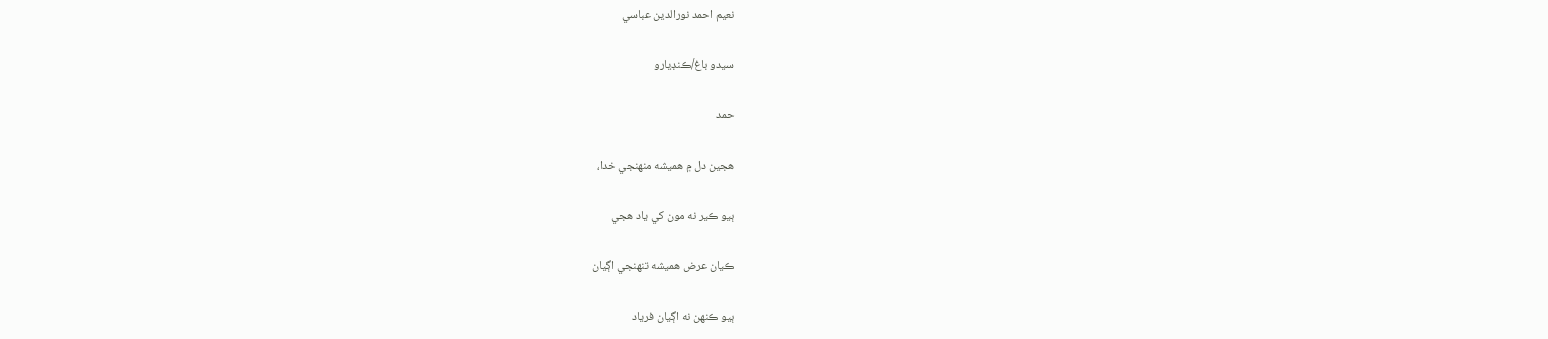نعيم احمد نورالدين عباسي

سيدو باغ/ڪنڊيارو

حمد

هجين دل ۾ هميشه منھنجي خدا،

ٻيو ڪير نه مون کي ياد هجي

ڪيان عرض هميشه تنھنجي اڳيان

ٻيو ڪنھن نه اڳيان فرياد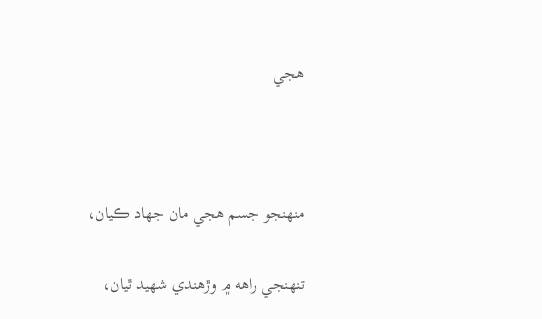هجي



منھنجو جسم ھجي مان جھاد ڪيان،

تنھنجي راھه ۾ وڙهندي شھيد ٿيان،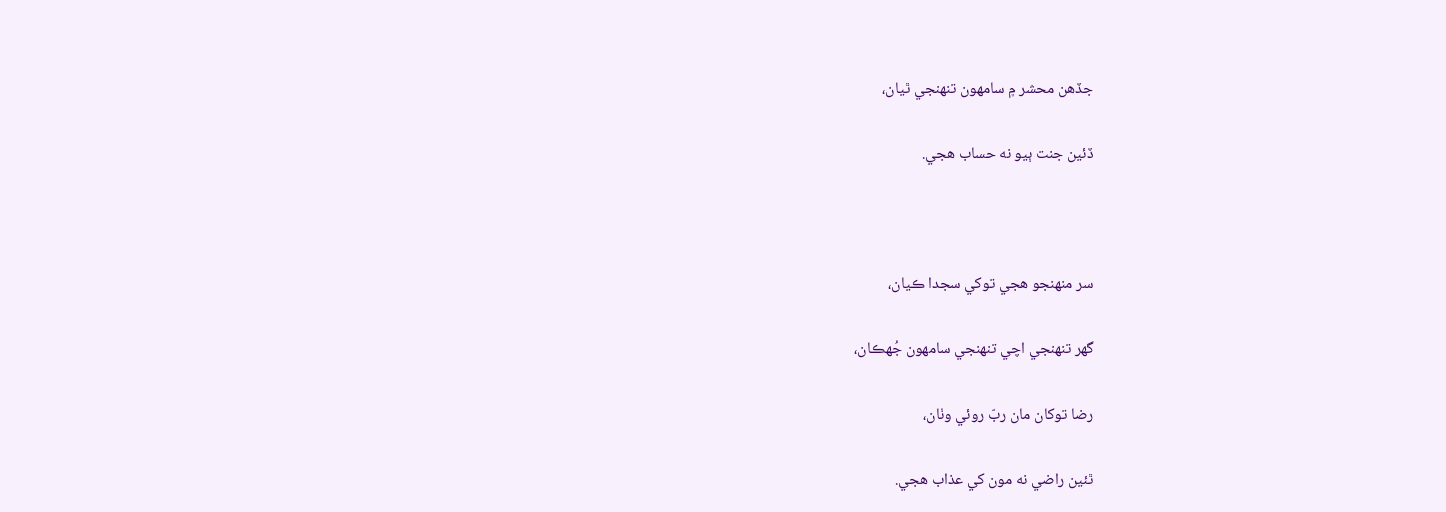جڏھن محشر ۾ سامھون تنھنجي ٿيان،

ڏئين جنت ٻيو نه حساب هجي.



سر منھنجو ھجي توکي سجدا ڪيان،

گھر تنھنجي اچي تنھنجي سامھون جُھڪان،

رضا توکان مان ربّ روئي وٺان،

ٿئين راضي نه مون کي عذاب هجي.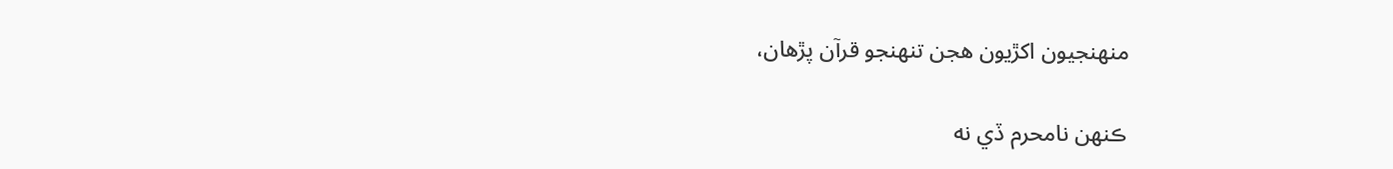منھنجيون اکڙيون ھجن تنھنجو قرآن پڙھان،

ڪنھن نامحرم ڏي نه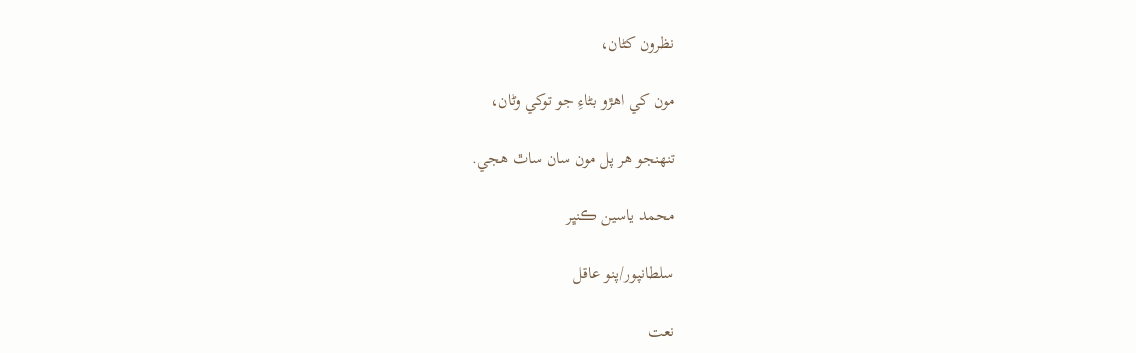نظرون کڻان،

مون کي اهڙو بڻاءِ جو توکي وڻان،

تنھنجو ھر پل مون سان ساٿ ھجي.

محمد ياسين ڪنڀر

سلطانپور/پنو عاقل

نعت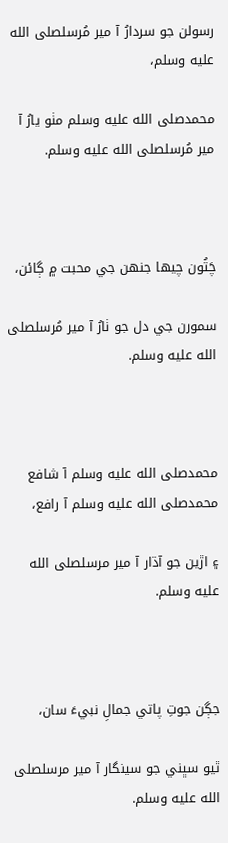رسولن جو سردارُ آ مير مُرسلصلى الله عليه وسلم،

محمدصلى الله عليه وسلم مٺو يارُ آ مير مُرسلصلى الله عليه وسلم.



چَتُون چيھا جنھن جي محبت ۾ ڳائن،

سمورن جي دل جو ٺارُ آ مير مُرسلصلى الله عليه وسلم.



محمدصلى الله عليه وسلم آ شافع محمدصلى الله عليه وسلم آ رافع،

۽ اڙين جو آڌار آ مير مرسلصلى الله عليه وسلم.



جڳن جوتِ پاتي جمالِ نبيءَ سان،

ٿيو سڀني جو سينگار آ مير مرسلصلى الله عليه وسلم.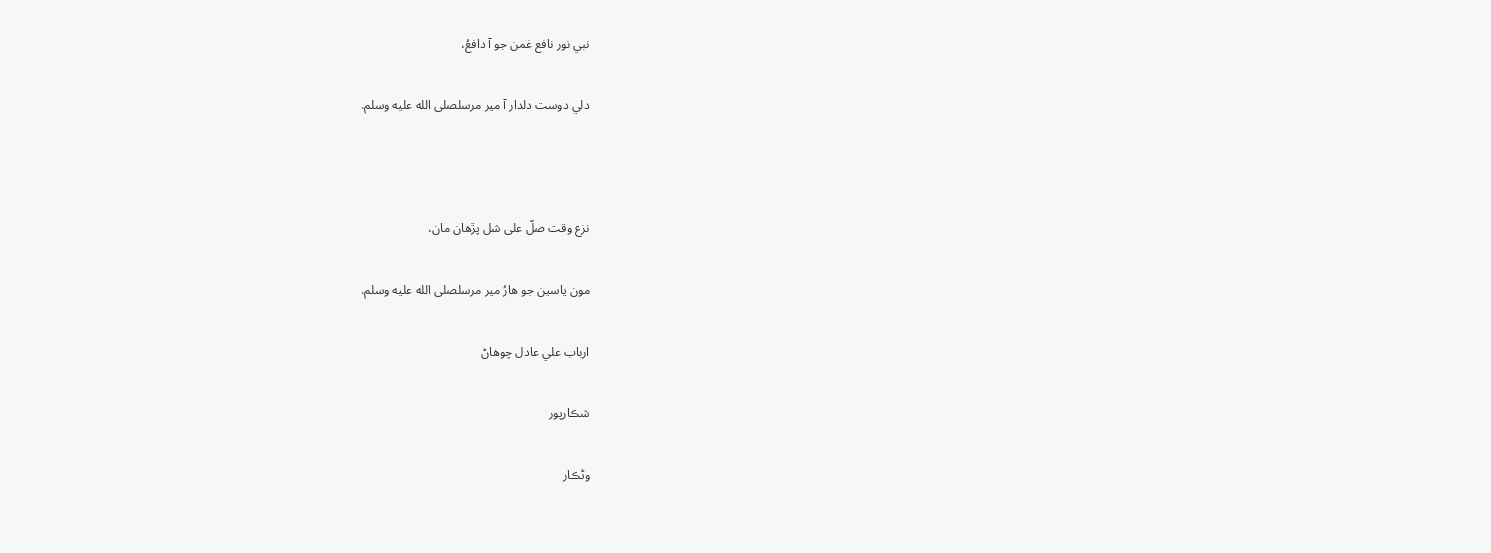نبي نور نافع غمن جو آ دافعُ،

دلي دوست دلدار آ مير مرسلصلى الله عليه وسلم.



نزع وقت صلّ على شل پڙھان مان،

مون ياسين جو ھارُ مير مرسلصلى الله عليه وسلم.

ارباب علي عادل چوهاڻ

شڪارپور

وڻڪار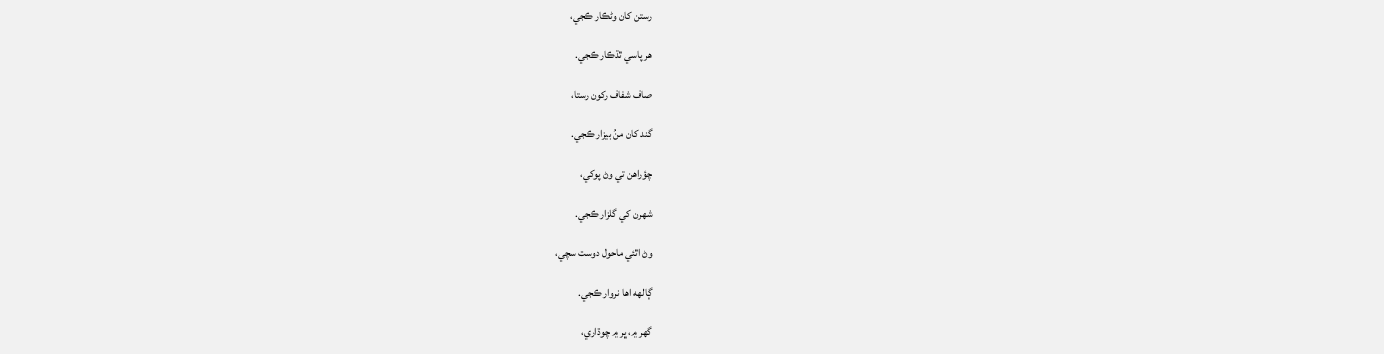رستن کان وڻڪار ڪجي،

هر پاسي ٿڌڪار ڪجي.

صاف شفاف رکون رستا،

گند کان منُ بيزار ڪجي.

چؤراهن تي وڻ پوکي،

شھرن کي گلزار ڪجي.

وڻ اٿئي ماحول دوست سچي،

ڳالھه اها نروار ڪجي.

گھر ۾، ڀر ۾ چوڌاري،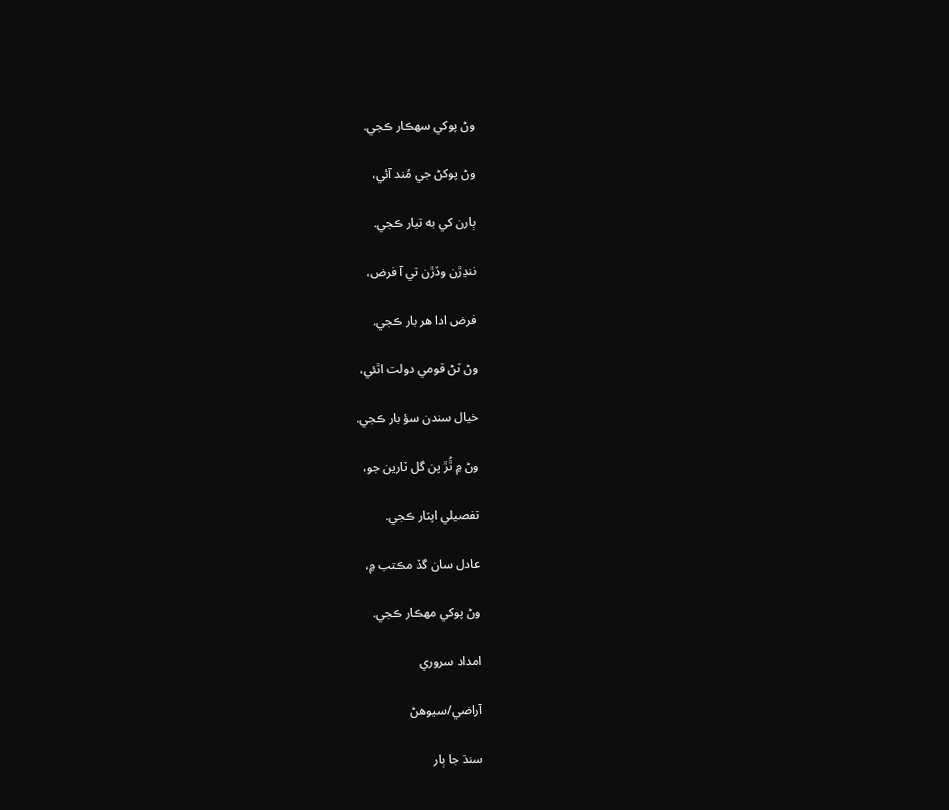وڻ پوکي سھڪار ڪجي.

وڻ پوکڻ جي مُند آئي،

ٻارن کي به تيار ڪجي.

ننڍڙن وڏڙن تي آ فرض،

فرض ادا هر بار ڪجي.

وڻ ٽڻ قومي دولت اٿئي،

خيال سندن سؤ بار ڪجي.

وڻ ۾ ٿُڙ پن گل ٽارين جو،

تفصيلي اپٽار ڪجي.

عادل سان گڏ مڪتب ۾،

وڻ پوکي مھڪار ڪجي.

امداد سروري

آراضي/سيوهڻ

سنڌ جا ٻار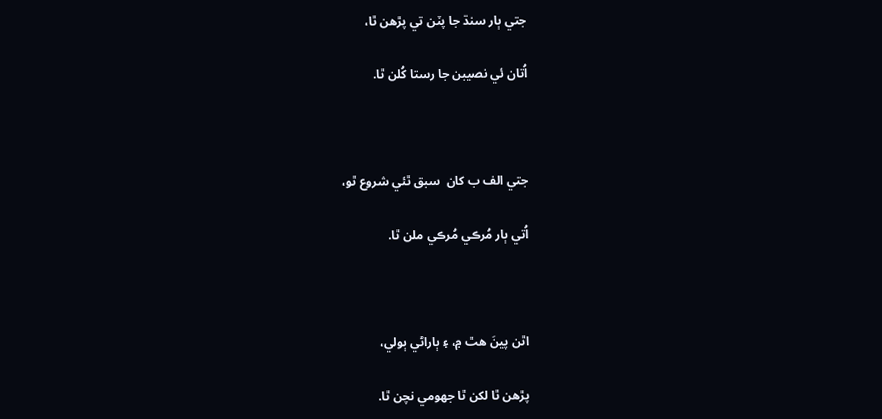جتي ٻار سنڌ جا پٽن تي پڙهن ٿا،

اُتان ئي نصيبن جا رستا کُلن ٿا.



جتي الف ب کان  سبق ٿئي شروع ٿو،

اُتي ٻار مُرڪي مُرڪي ملن ٿا.



اٿن پينَ هٿ ۾، ۽ ٻاراڻي ٻولي،

پڙهن ٿا لکن ٿا جھومي نچن ٿا.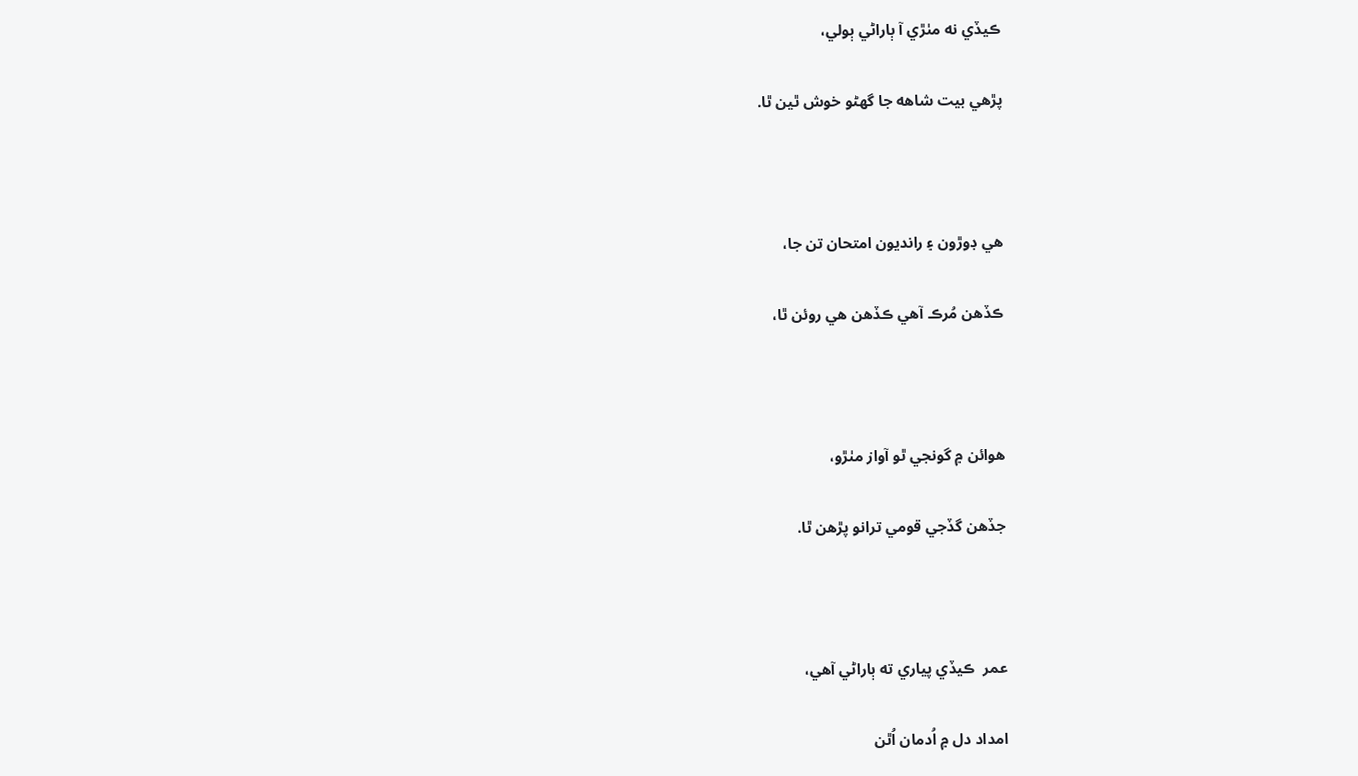ڪيڏي نه مٺڙي آ ٻاراڻي ٻولي،

پڙهي بيت شاهه جا گھڻو خوش ٿين ٿا.



هي ڊوڙون ۽ رانديون امتحان تن جا،

ڪڏهن مُرڪ آهي ڪڏهن هي روئن ٿا،



هوائن ۾ گونجي ٿو آواز مٺڙو،

جڏهن گڏجي قومي ترانو پڙهن ٿا.



عمر  ڪيڏي پياري ته ٻاراڻي آهي،

امداد دل ۾ اُدمان اُٿن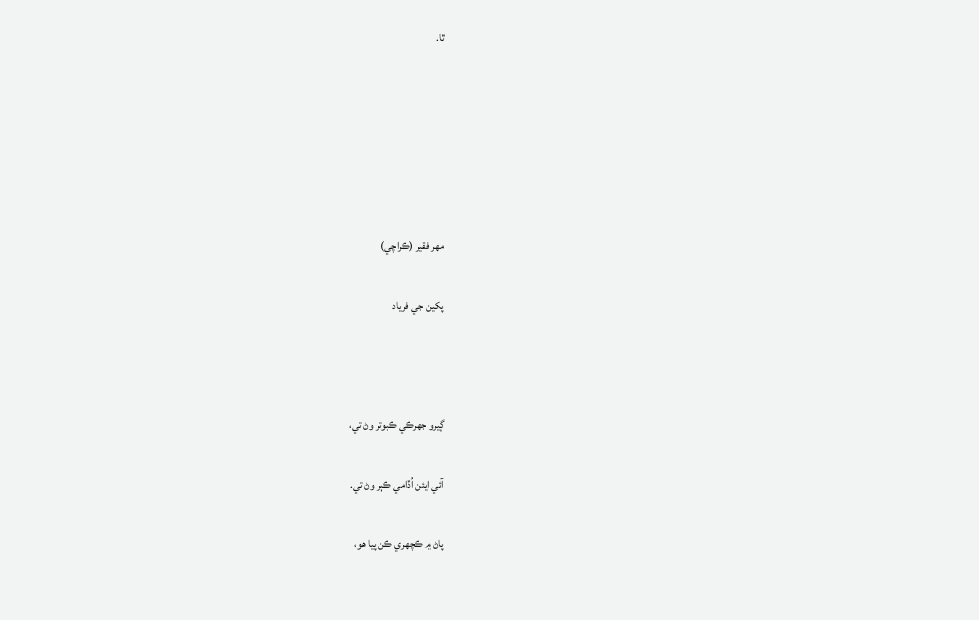ٿا.






مھر فقير (ڪراچي)

پکين جي فرياد



ڳيرو جھرڪي ڪبوتر وڻ تي،

آئي ايئن اُڏامي ڪٻر وڻ تي.

پاڻ ۾ ڪچھري ڪن پيا ھو،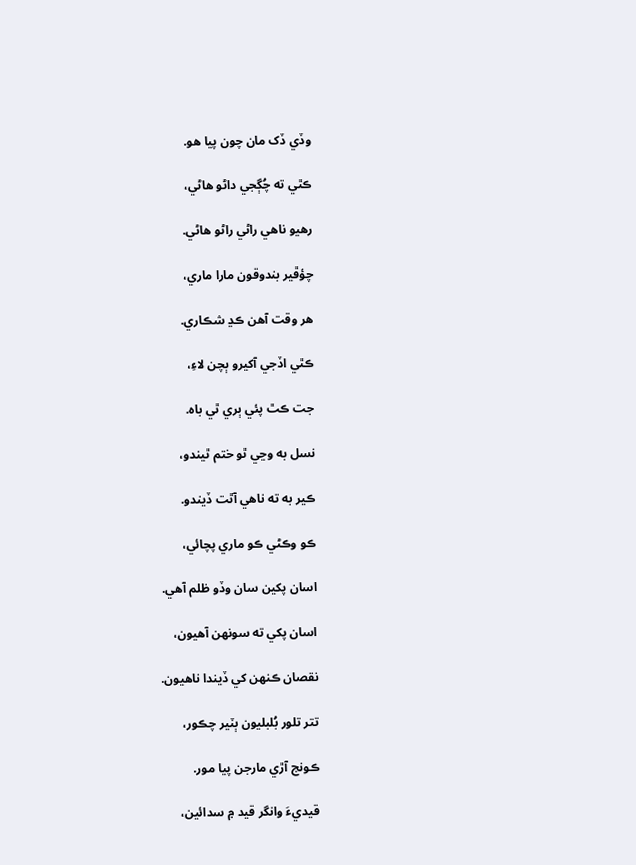وڏي ڏک مان چون پيا ھو.

ڪٿي ته چُڳجي داڻو هاڻي،

رهيو ناهي راڻي راڻو هاڻي.

چؤڦير بندوقون مارا ماري،

هر وقت آهن ڪڍ شڪاري.

ڪٿي اڏجي آکيرو ٻچن لاءِ،

جت ڪٿ پئي ٻري ٿي باه.

نسل به وڃي ٿو ختم ٿيندو،

ڪير به ته ناهي آٿت ڏيندو.

ڪو وڪڻي ڪو ماري پچائي،

اسان پکين سان وڏو ظلم آهي.

اسان پکي ته سونھن آھيون،

نقصان ڪنھن کي ڏيندا ناھيون.

تتر تلور بُلبليون ٻٽير چڪور،

ڪونج آڙي مارجن پيا مور.

قيديءَ وانگر قيد ۾ سدائين،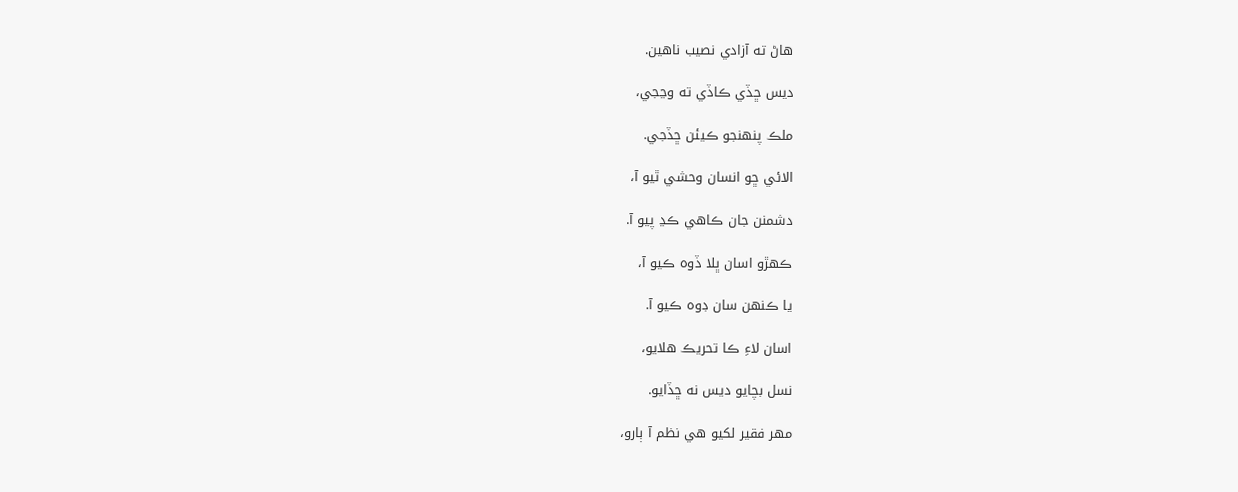ھاڻ ته آزادي نصيب ناهين.

ديس ڇڏي ڪاڏي ته وڃجي،

ملڪ پنھنجو ڪيئن ڇڏجي.

الائي ڇو انسان وحشي ٿيو آ،

دشمنن جان ڪاھي ڪڍ پيو آ.

ڪھڙو اسان ڀلا ڏوه ڪيو آ،

يا ڪنھن سان ڊوه ڪيو آ.

اسان لاءِ ڪا تحريڪ هلايو،

نسل بچايو ديس نه ڇڏايو.

مھر فقير لکيو هي نظم آ ٻارو،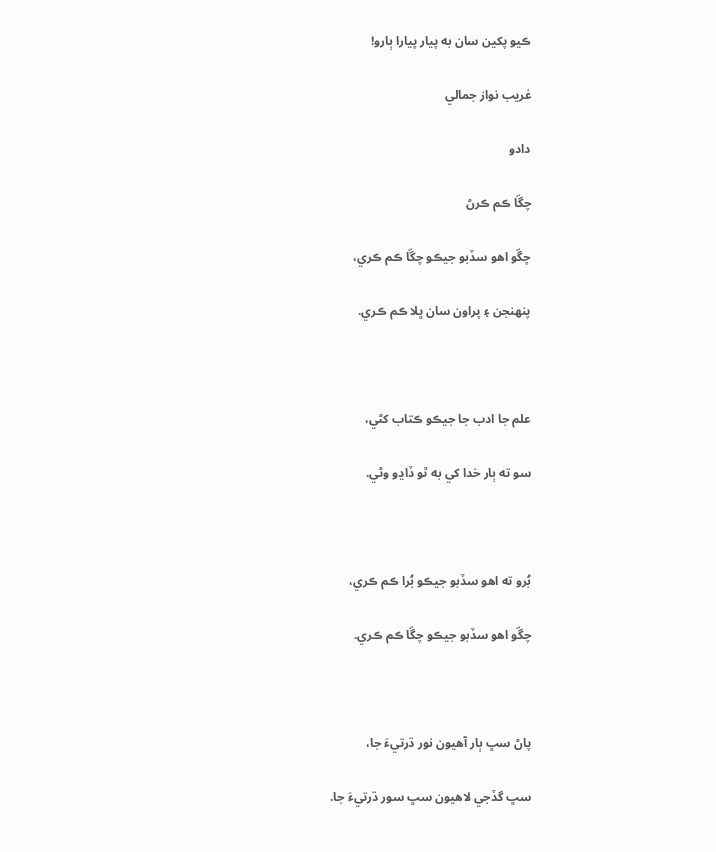ڪيو پکين سان به پيار پيارا ٻارو!

غريب نواز جمالي

دادو

چڱا ڪم ڪرڻ

چڱو اهو سڏبو جيڪو چڱا ڪم ڪري،

پنھنجن ۽ پراون سان ڀلا ڪم ڪري.



علم جا ادب جا جيڪو ڪتاب کڻي،

سو ته ٻار خدا کي به ٿو ڏاڍو وڻي.



بُرو ته اهو سڏبو جيڪو بُرا ڪم ڪري،

چڱو اهو سڏبو جيڪو چڱا ڪم ڪري.



پاڻ سڀ ٻار آهيون نور ڌرتيءَ جا،

سڀ گڏجي لاهيون سڀ سور ڌرتيءَ جا.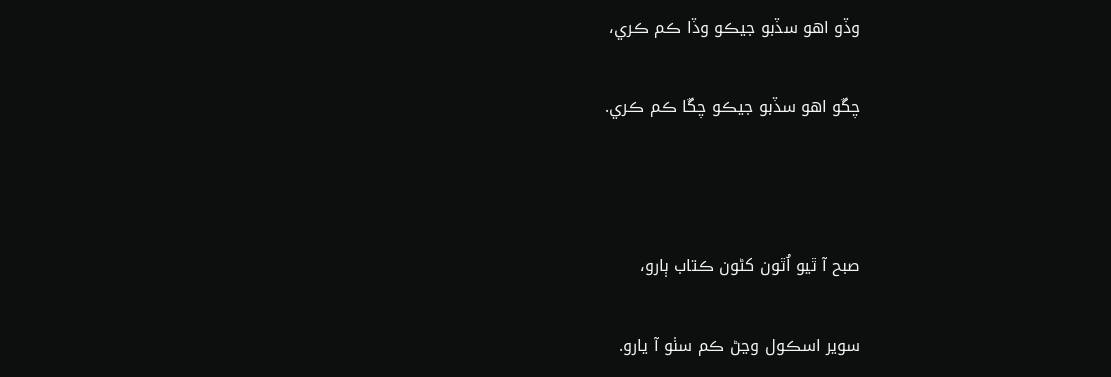وڏو اهو سڏبو جيڪو وڏا ڪم ڪري،

چڱو اهو سڏبو جيڪو چڱا ڪم ڪري.



صبح آ ٿيو اُٿون کڻون ڪتاب ٻارو،

سوير اسڪول وڃڻ ڪم سٺو آ يارو.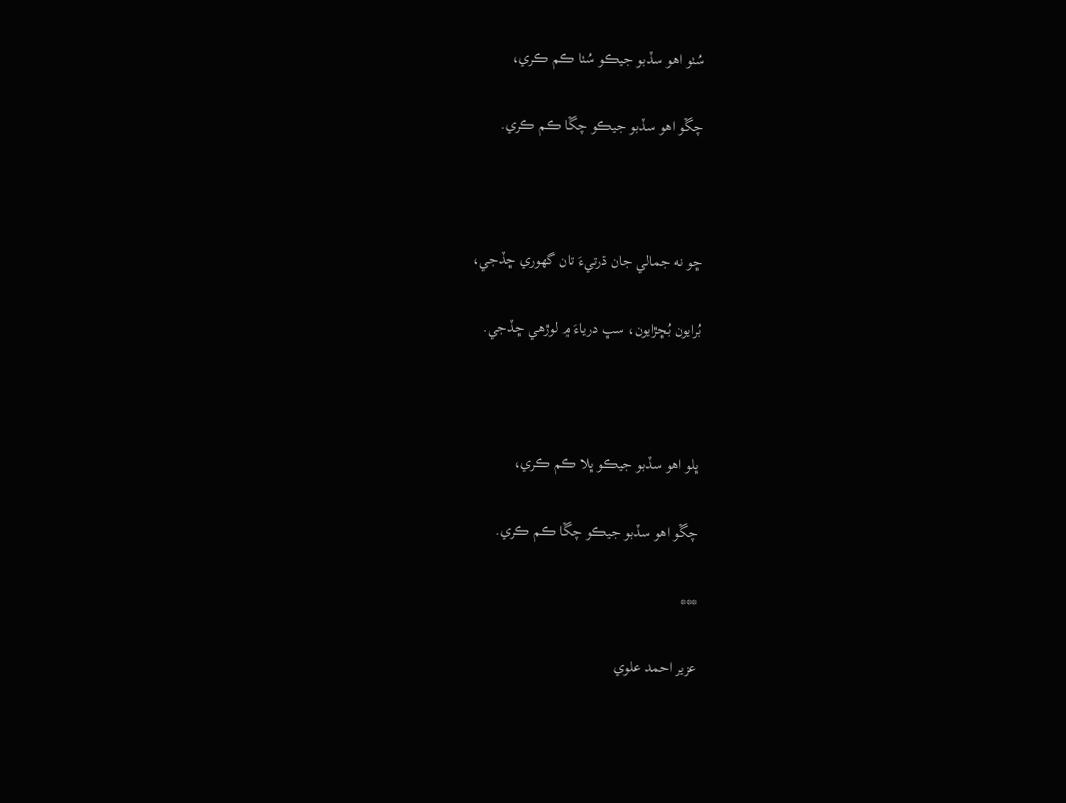سُٺو اهو سڏبو جيڪو سُٺا ڪم ڪري،

چڱو اهو سڏبو جيڪو چڱا ڪم ڪري.



ڇو نه جمالي جان ڌرتيءَ تان گھوري ڇڏجي،

بُرايون بُڇڙايون، سڀ درياءَ ۾ لوڙھي ڇڏجي.



ڀلو اھو سڏبو جيڪو ڀلا ڪم ڪري،

چڱو اھو سڏبو جيڪو چڱا ڪم ڪري.

***

عزير احمد علوي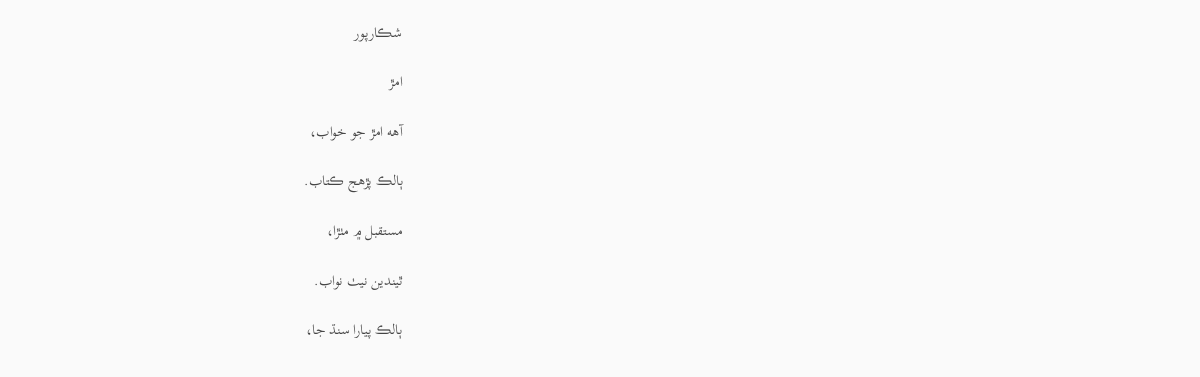شڪارپور

امڙ

آھه امڙ جو خواب،

ٻالڪ پڙهج ڪتاب.

مستقبل ۾ مٺڙا،

ٿيندين نيٺ نواب.

ٻالڪ پيارا سنڌ جا،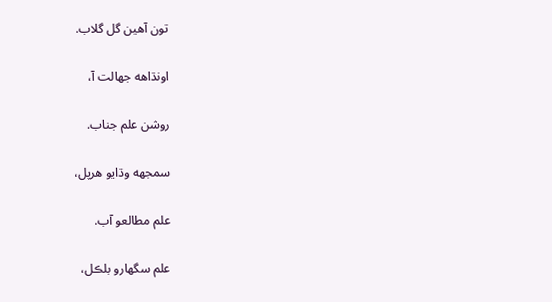تون آهين گل گلاب.

اونڌاھه جھالت آ،

روشن علم جناب.

سمجھه وڌايو ھرپل،

علم مطالعو آب.

علم سگھارو بلڪل،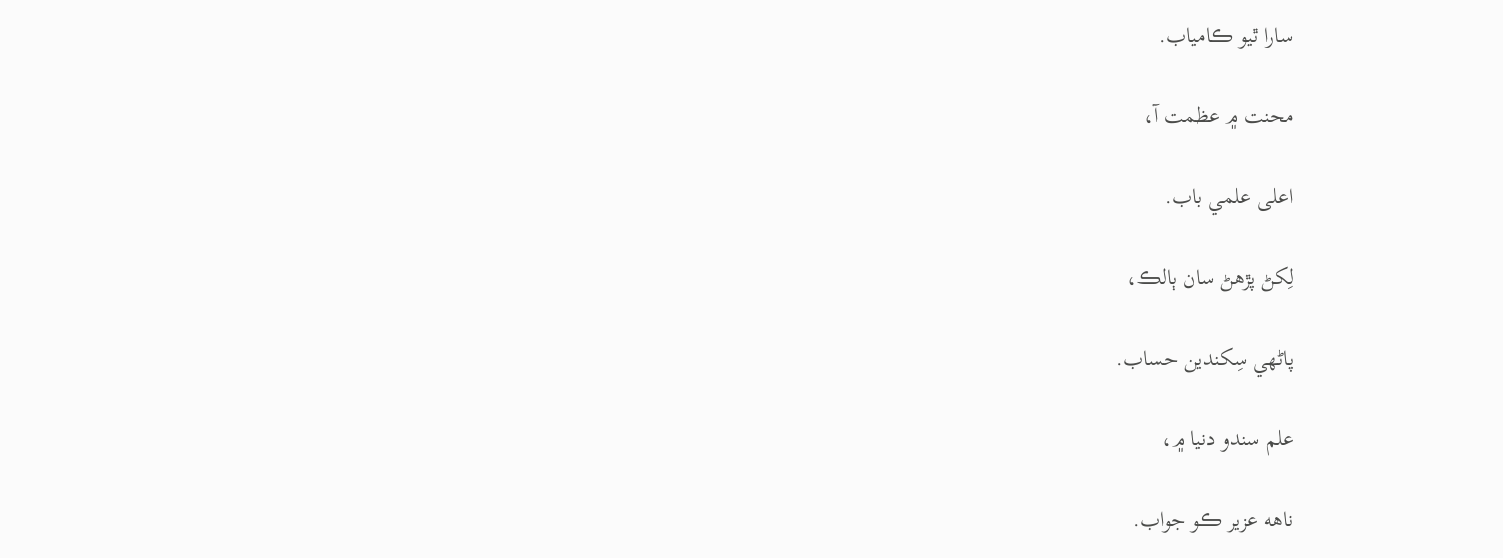سارا ٿيو ڪامياب.

محنت ۾ عظمت آ،

اعلى علمي باب.

لِکڻ پڙھڻ سان ٻالڪ،

پاڻھي سِکندين حساب.

علم سندو دنيا ۾،

ناھه عزير ڪو جواب.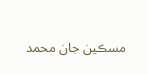مسڪين جان محمد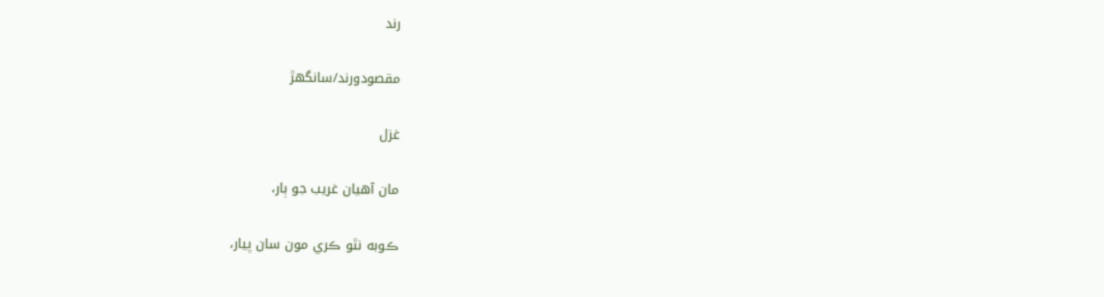رند

مقصودورند/سانگھڙ

غزل

مان آھيان غريب جو ٻار،

ڪوبه نٿو ڪري مون سان پيار،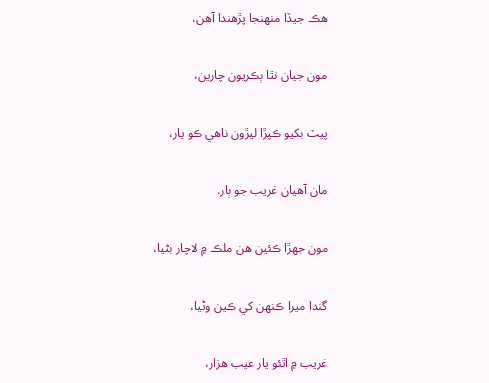هڪ جيڏا منھنجا پڙھندا آھن،

مون جيان نٿا ٻڪريون چارين،

پيٽ بکيو ڪپڙا ليڙون ناھي ڪو يار،

مان آھيان غريب جو ٻار.

مون جھڙا ڪئين ھن ملڪ ۾ لاچار بڻيا،

گندا ميرا ڪنھن کي ڪين وڻيا،

غريب ۾ اٿئو يار عيب ھزار،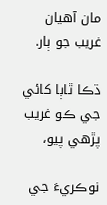مان آھيان غريب جو ٻار.

ڌڪا ٿاٻا کائي جي ڪو غريب پڙھي پيو،

نوڪريءَ جي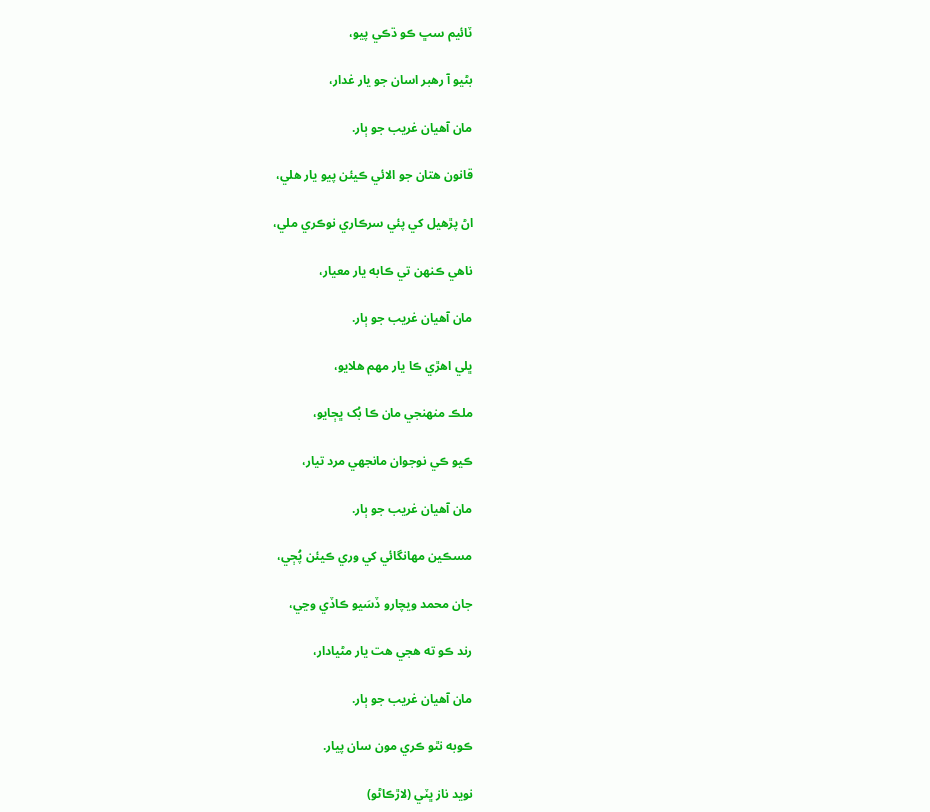ٽائيم سڀ ڪو ڌڪي پيو،

بڻيو آ رھبر اسان جو يار غدار،

مان آھيان غريب جو ٻار.

قانون ھتان جو الائي ڪيئن پيو يار ھلي،

اڻ پڙھيل کي پئي سرڪاري نوڪري ملي،

ناھي ڪنھن تي ڪابه يار معيار،

مان آهيان غريب جو ٻار.

ڀلي اهڙي ڪا يار مھم هلايو،

ملڪ منھنجي مان ڪا بُک ڀڄايو،

ڪيو ڪي نوجوان مانجھي مرد تيار،

مان آھيان غريب جو ٻار.

مسڪين مھانگائي کي وري ڪيئن پُڄي،

جان محمد ويچارو ڏسَيو ڪاڏي وڃي،

رند ڪو ته ھجي ھت يار مڻيادار،

مان آھيان غريب جو ٻار.

ڪوبه نٿو ڪري مون سان پيار.

نويد ناز ڀٽي (لاڙڪاڻو)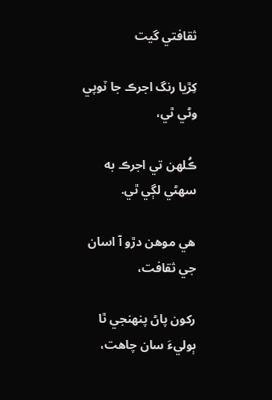ثقافتي گيت

کِڙيا رنگ اجرڪ جا ٽوپي وڻي ٿي،

ڪُلھن تي اجرڪ به سھڻي لڳي ٿي.

ھي موھن دڙو آ اسان جي ثقافت،

رکون پاڻ پنھنجي ٿا ٻوليءَ سان چاھت،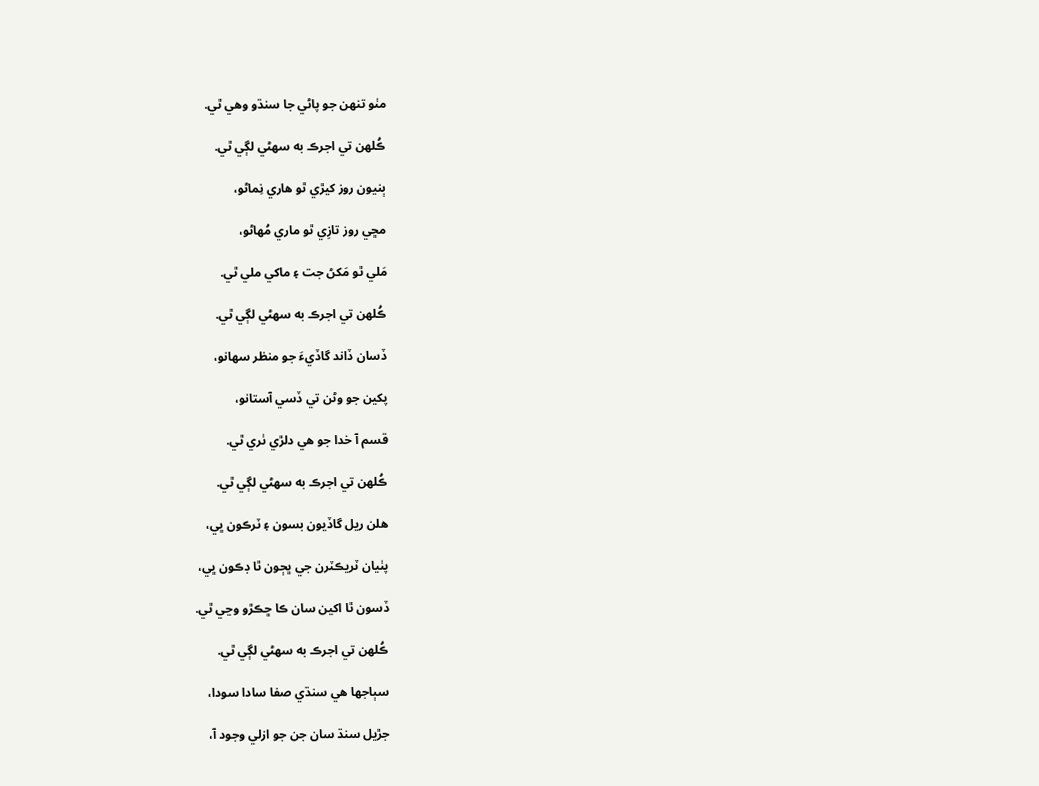مٺو تنھن جو پاڻي جا سنڌو وھي ٿي.

ڪُلھن تي اجرڪ به سھڻي لڳي ٿي.

ٻنيون روز کيڙي ٿو ھاري نِماڻو،

مڇي روز تازِي ٿو ماري مُھاڻو،

مَلي ٿو مَکڻ جت ۽ ماکي ملي ٿي.

ڪُلھن تي اجرڪ به سھڻي لڳي ٿي.

ڏسان ڏاند گاڏيءَ جو منظر سھانو،

پکين جو وڻن تي ڏسي آستانو،

قسم آ خدا جو ھي دلڙي ٺري ٿي.

ڪُلھن تي اجرڪ به سھڻي لڳي ٿي.

ھلن ريل گاڏيون بسون ۽ ٽرڪون ڀي،

پٺيان ٽريڪٽرن جي ڀڄون ٿا ڊڪون ڀي،

ڏسون ٿا اکين سان ڪا ڇڪڙو وڃي ٿي.

ڪُلھن تي اجرڪ به سھڻي لڳي ٿي.

سٻاجھا ھي سنڌي صفا سادا سودا،

جڙيل سنڌ سان جن جو ازلي وجود آ،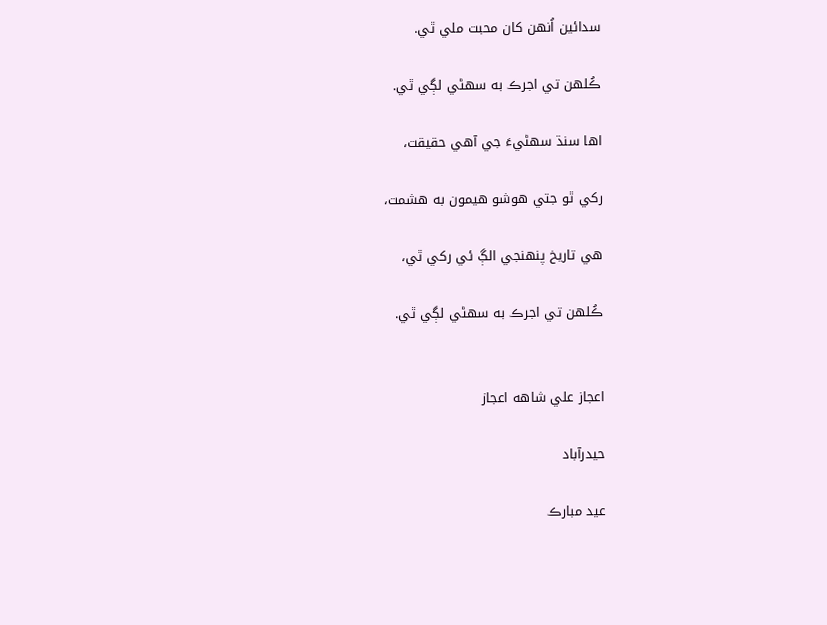سدائين اُنھن کان محبت ملي ٿي.

ڪُلھن تي اجرڪ به سھڻي لڳي ٿي.

اھا سنڌ سھڻيءَ جي آھي حقيقت،

رکي ٿو جتي ھوشو ھيمون به ھشمت،

ھي تاريخ پنھنجي الڳ ئي رکي ٿي،

ڪُلھن تي اجرڪ به سھڻي لڳي ٿي.


اعجاز علي شاهه اعجاز

حيدرآباد

عيد مبارڪ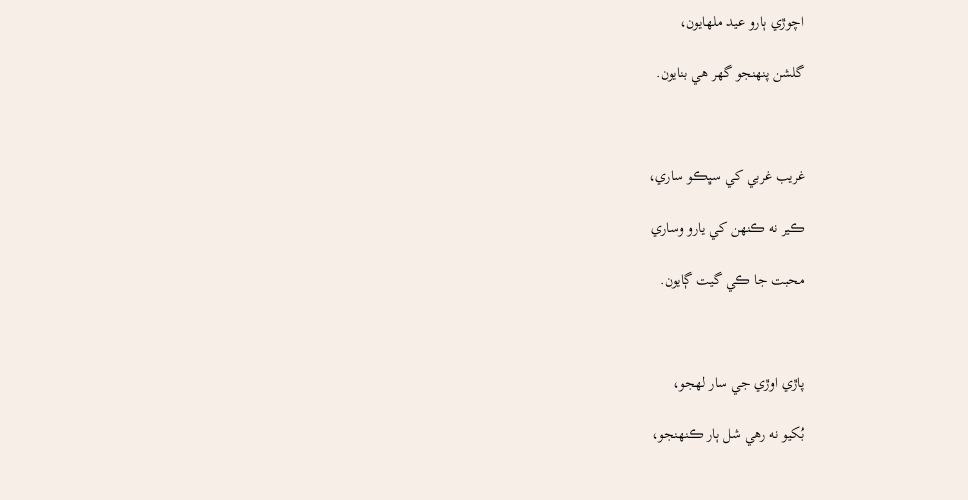اچوڙي ٻارو عيد ملھايون،

گلشن پنھنجو گھر هي بنايون.



غريب غربي کي سڀڪو ساري،

ڪير نه ڪنھن کي يارو وساري

محبت جا ڪي گيت ڳايون.



پاڙي اوڙي جي سار لھجو،

بُکيو نه رهي شل ٻار ڪنھنجو،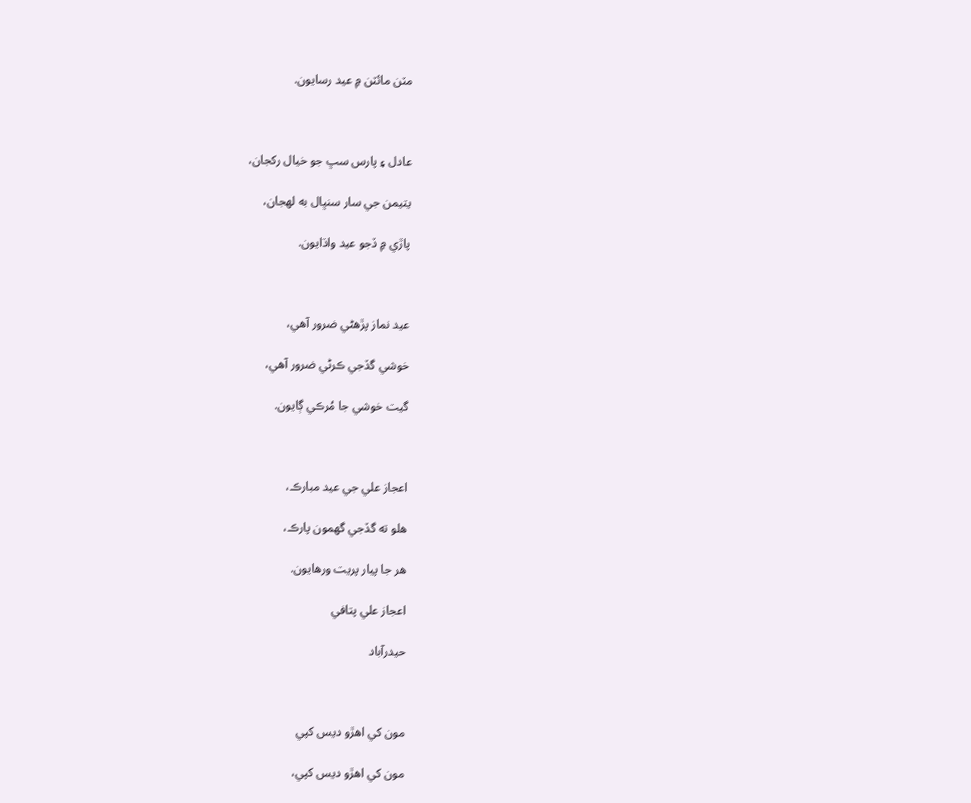مٽن مائٽن ۾ عيد رسايون.



عادل ۽ پارس سڀ جو خيال رکجان،

يتيمن جي سار سنڀال به لھجان،

پاڙي ۾ ڏجو عيد واڌايون.



عيد نماز پڙهڻي ضرور آهي،

خوشي گڏجي ڪرڻي ضرور آهي،

گيت خوشي جا مُرڪي ڳايون.



اعجاز علي جي عيد مبارڪ،

هلو ته گڏجي گھمون پارڪ،

هر جا پيار پريت ورهايون.

اعجاز علي پتافي

حيدرآباد



مون کي اهڙو ديس کپي

مون کي اهڙو ديس کپي،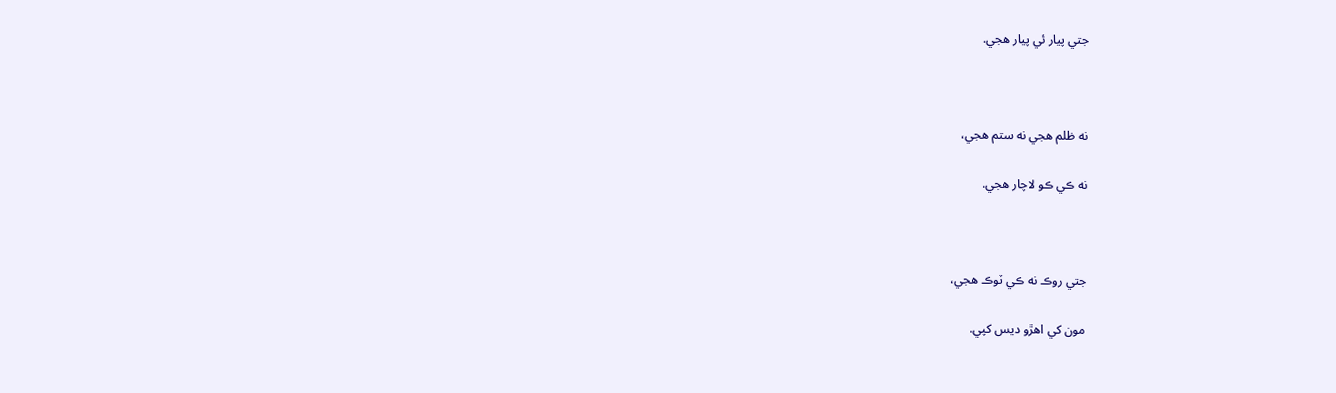جتي پيار ئي پيار هجي.



نه ظلم هجي نه ستم هجي،

نه ڪي ڪو لاچار هجي.



جتي روڪ نه ڪي ٽوڪ هجي،

مون کي اهڙو ديس کپي.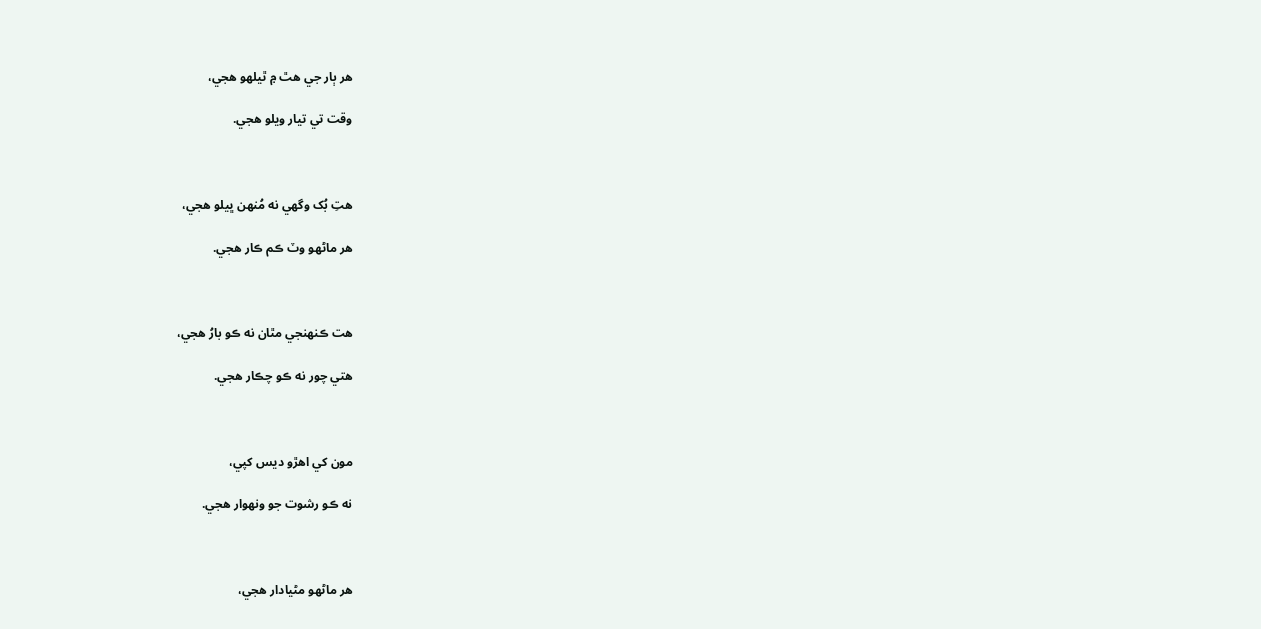هر ٻار جي هٿ ۾ ٿيلھو ھجي،

وقت تي تيار ويلو ھجي.



ھتِ بُک وگھي نه مُنھن ڀيلو ھجي،

ھر ماڻھو وٽ ڪم ڪار ھجي.



ھت ڪنھنجي مٿان نه ڪو بارُ هجي،

هتي چور نه ڪو چڪار هجي.



مون کي اهڙو ديس کپي،

نه ڪو رشوت جو ونھوار هجي.



هر ماڻھو مڻيادار ھجي،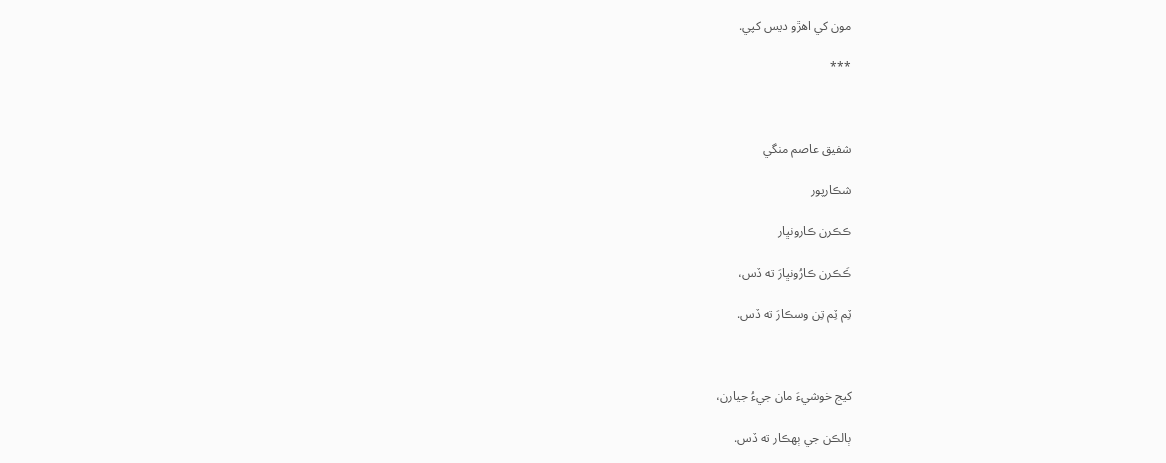مون کي اهڙو ديس کپي.

***



شفيق عاصم منگي

شڪارپور

ڪڪرن ڪارونڀار

ڪَڪرن ڪارُونڀارَ ته ڏس،

ٽِم ٽِم تِن وسڪارَ ته ڏس.



کيج خوشيءَ مان جيءُ جيارن،

ٻالڪن جي ٻھڪار ته ڏس.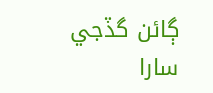ڳائن گڏجي سارا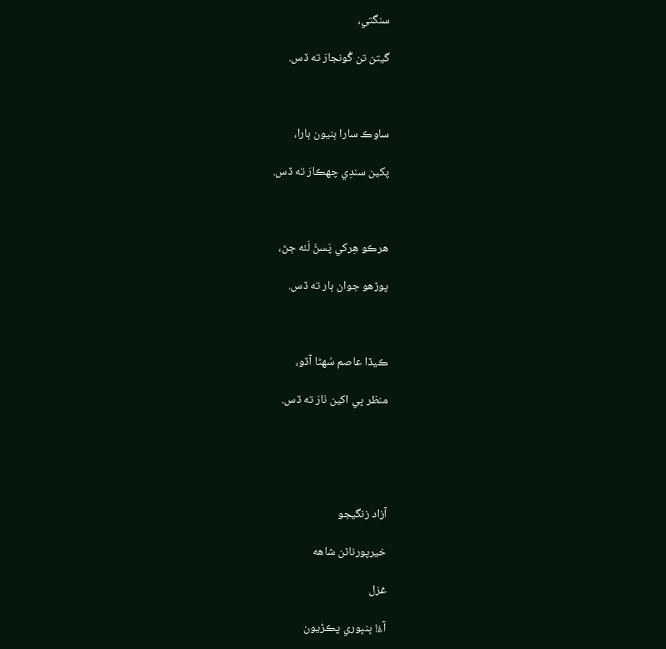سنگتي،

گيتن تن گُونجارَ ته ڏس.



ساوڪ سارا ٻنيون ٻارا،

پکين سندِي چھڪارَ ته ڏس.



هرڪو هِرکي پَسڻَ لَئه ڄڻ،

پوڙهو جوان ٻار ته ڏس.



ڪيڏا عاصم سُھڻا آڏو،

منظر ڀي اکين ٺارَ ته ڏس.





آزاد زنگيجو

خيرپورناٿن شاهه

غزل

آءُ! ڀنڀوري پڪڙيون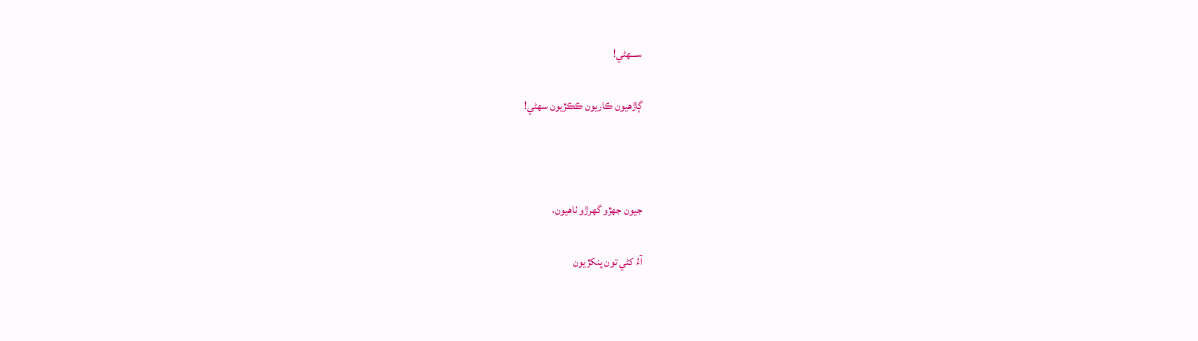ســـھڻي!

ڳاڙھيون ڪاريون ڪڪڙيون سھڻي!



جيون جھڙو گھرڙو ٺاھيون،

آءُ کڻي تون پنکڙيون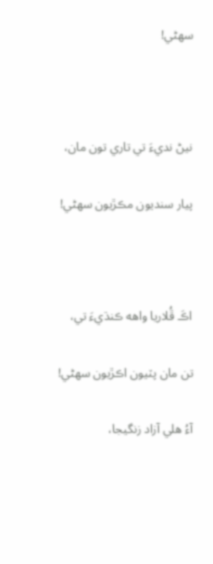سھڻي!



نيڻ نديءَ تي تاري تون مان،

پيار سنديون مڪڙيون سھڻي!



اڪَ ڦُلاريا واهه ڪنڌيءَ تي،

تن مان پٽيون اڪڙيون سھڻي!

آءُ ھلي آزاد زنگيجا،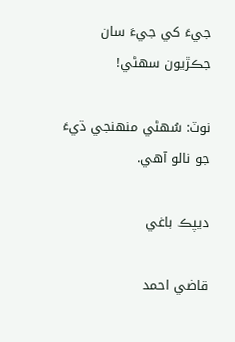جيءَ کي جيءَ سان جڪڙيون سھڻي!

نوٽ: سُھڻي منھنجي ڌيءَ جو نالو آھي.

ديپڪ باغي

قاضي احمد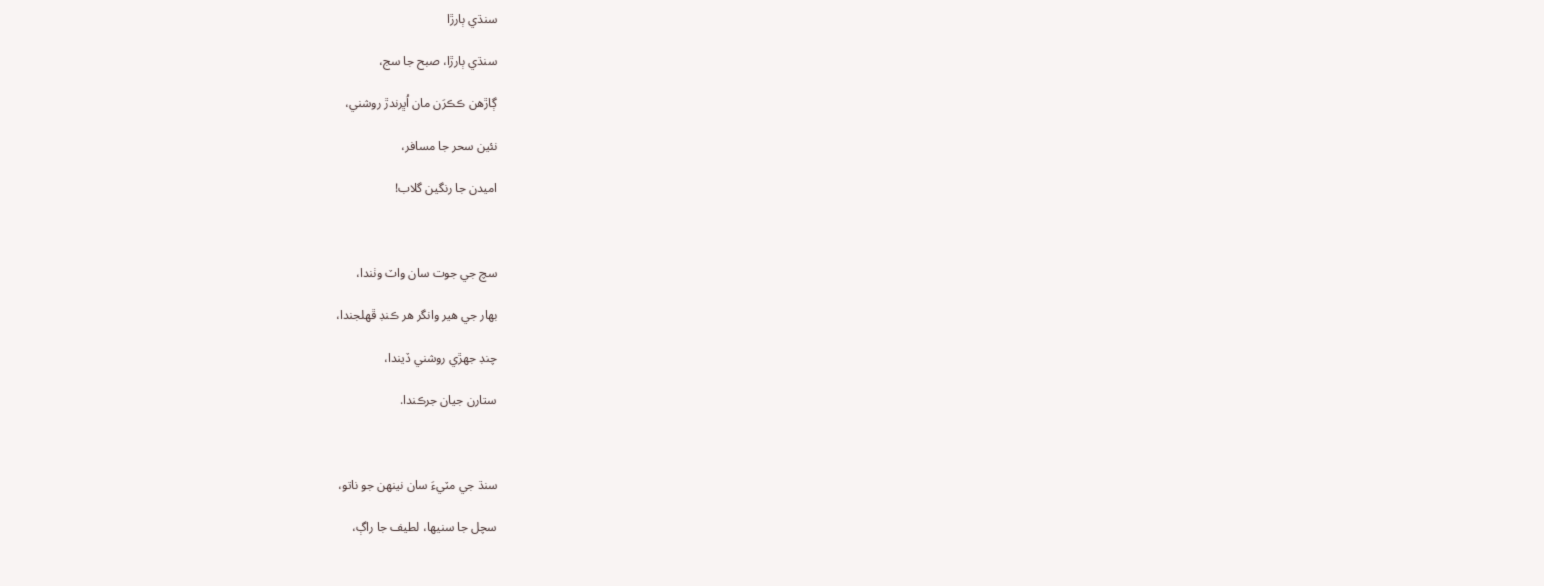سنڌي ٻارڙا

سنڌي ٻارڙا، صبح جا سج،

ڳاڙهن ڪڪرَن مان اُڀرندڙ روشني،

نئين سحر جا مسافر،

اميدن جا رنگين گلاب!



سچ جي جوت سان واٽ وٺندا،

بھار جي ھير وانگر ھر ڪنڊ ڦھلجندا،

چنڊ جھڙي روشني ڏيندا،

ستارن جيان جرڪندا.



سنڌ جي مٽيءَ سان نينھن جو ناتو،

سچل جا سنيھا، لطيف جا راڳ،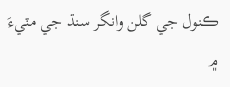ڪنول جي گلن وانگر سنڌ جي مٽيءَ ۾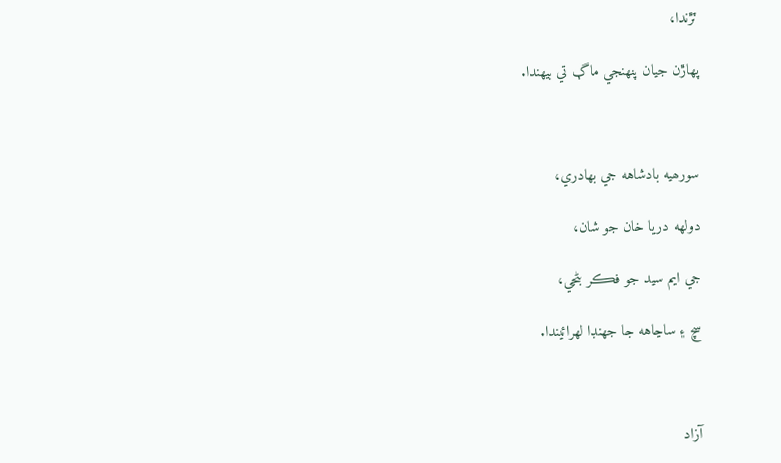ٽڙندا،

پھاڙن جيان پنھنجي ماڳ تي بيھندا.



سورھيه بادشاهه جي بھادري،

دولھه دريا خان جو شان،

جي ايم سيد جو فڪر بڻجي،

سچ ۽ ساڃاهه جا جھنڊا لھرائيندا.



آزاد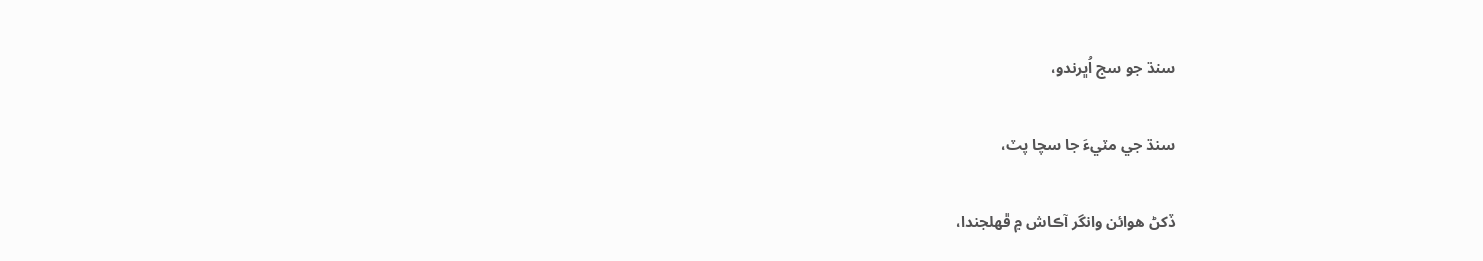سنڌ جو سج اُڀرندو،

سنڌ جي مٽيءَ جا سچا پٽ،

ڏکڻ ھوائن وانگر آڪاش ۾ ڦھلجندا،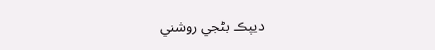ديپڪ بڻجي روشني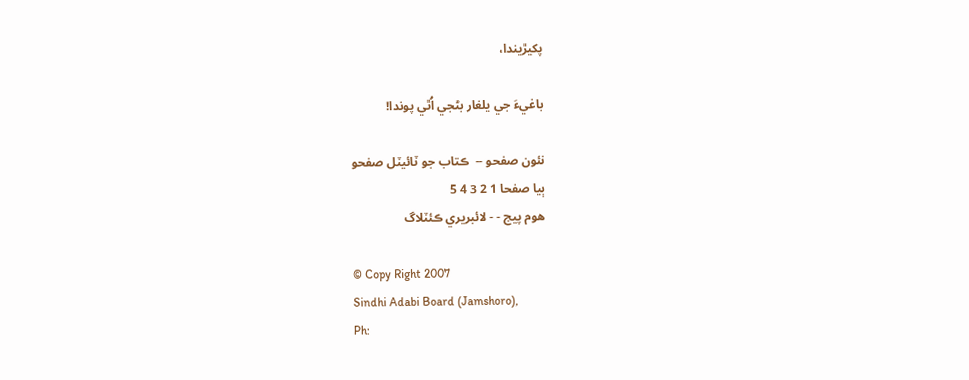پکيڙيندا،

باغيءَ جي يلغار بڻجي اُٿي پوندا!

نئون صفحو --  ڪتاب جو ٽائيٽل صفحو
ٻيا صفحا 1 2 3 4 5
هوم پيج - - لائبريري ڪئٽلاگ

© Copy Right 2007
Sindhi Adabi Board (Jamshoro),
Ph: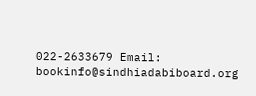022-2633679 Email: bookinfo@sindhiadabiboard.org